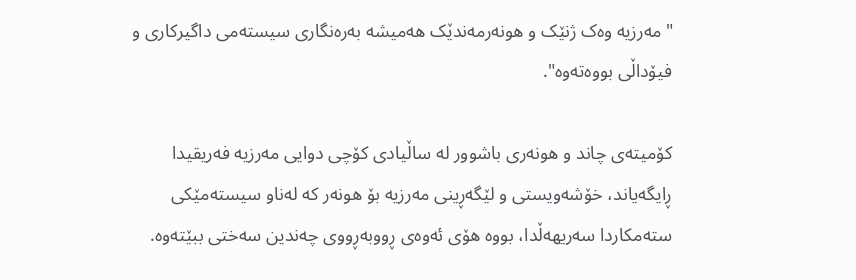"مەرزیە وەک ژنێک و هونەرمەندێک هەمیشە بەرەنگاری سیستەمی داگیرکاری و فیۆداڵی بووەتەوە".

کۆمیتەی چاند و هونەری باشوور لە ساڵیادی کۆچی دوایی مەرزیە فەریقیدا ڕایگەیاند، خۆشەویستی و لێگەڕینی مەرزیە بۆ هونەر کە لەناو سیستەمێکی ستەمکاردا سەریهەڵدا، بووە هۆی ئەوەی ڕووبەڕووی چەندین سەختی ببێتەوە.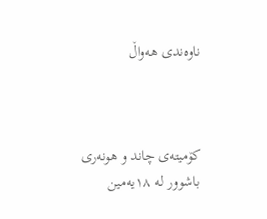ناوەندی هەواڵ



کۆمیتەی چاند و هونەری باشوور لە ١٨یەمین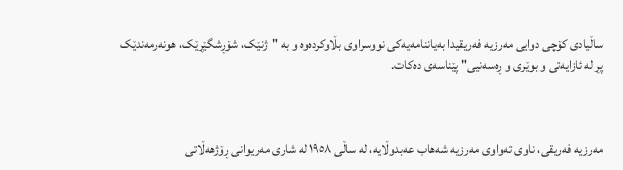ساڵیادی کۆچی دوایی مەرزیە فەریقیدا بەیاننامەیەکی نووسراوی بڵاوکردەوە و بە "ژنێک، شۆڕشگێڕێک، هونەرمەندێک پڕ لە ئازایەتی و بوێری و ڕەسەنیی" پێناسەی دەکات.



مەرزیە فەریقی، ناوی تەواوی مەرزیە شەھاب عەبدوڵایە، لە ساڵی ١٩٥٨ لە شاری مەریوانی ڕۆژھەڵاتی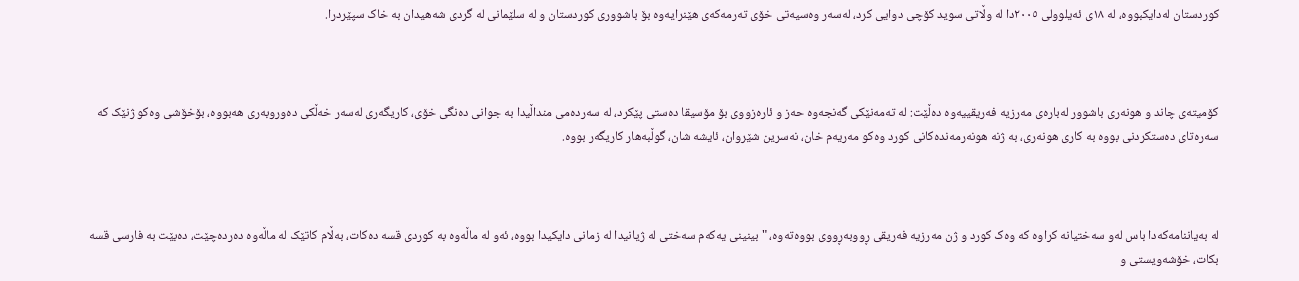کوردستان لەدایکبووە، لە ١٨ی ئەیلوولی ٢٠٠٥دا لە وڵاتی سوید کۆچی دوایی کرد، لەسەر وەسیەتی خۆی تەرمەکەی ھێنرایەوە بۆ باشووری کوردستان و لە سلێمانی لە گردی شەھیدان بە خاک سپێردرا.



کۆمیتەی چاند و هونەری باشوور لەبارەی مەرزیە فەریقییەوە دەڵێت: لە تەمەنێکی گەنجەوە حەز و ئارەزووی بۆ مۆسیقا دەستی پێکرد، لە سەردەمی منداڵیدا بە جوانی دەنگی خۆی، کاریگەری لەسەر خەڵکی دەوروبەری هەبووە، بۆخۆشی وەکو ژنێک کە سەرەتای دەستکردنی بووە بە کاری هونەری، بە ژنە هونەرمەندەکانی کورد وەکو مەریەم خان، نەسرین شێروان، ئایشە شان، گوڵبەهار کاریگەر بووە.



لە بەیاننامەکەدا باس لەو سەختیانە کراوە کە وەک کورد و ژن مەرزیە فەریقی ڕووبەڕووی بووەتەوە، "بینینی یەکەم سەختی لە ژیانیدا لە زمانی دایکیدا بووە، ئەو لە ماڵەوە بە کوردی قسە دەکات، بەڵام کاتێک لە ماڵەوە دەردەچێت، دەبێت بە فارسی قسە بکات، خۆشەویستی و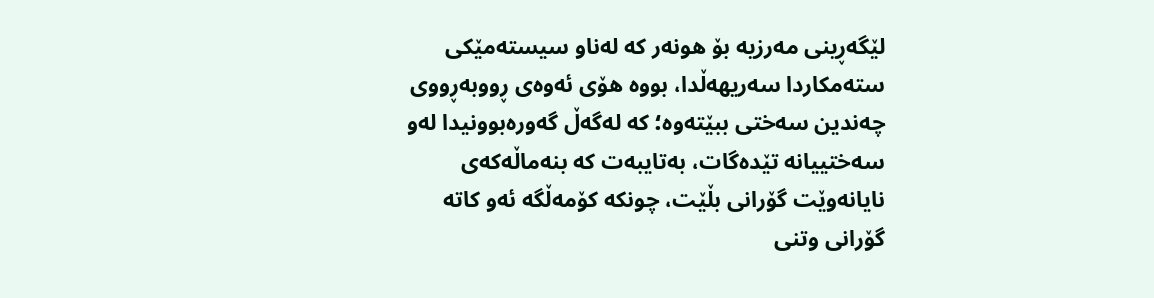لێگەڕینی مەرزیە بۆ هونەر کە لەناو سیستەمێکی ستەمکاردا سەریهەڵدا، بووە هۆی ئەوەی ڕووبەڕووی چەندین سەختی ببێتەوە؛ کە لەگەڵ گەورەبوونیدا لەو سەختییانە تێدەگات، بەتایبەت کە بنەماڵەکەی نایانەوێت گۆرانی بڵێت، چونکە کۆمەڵگە ئەو کاتە گۆرانی وتنی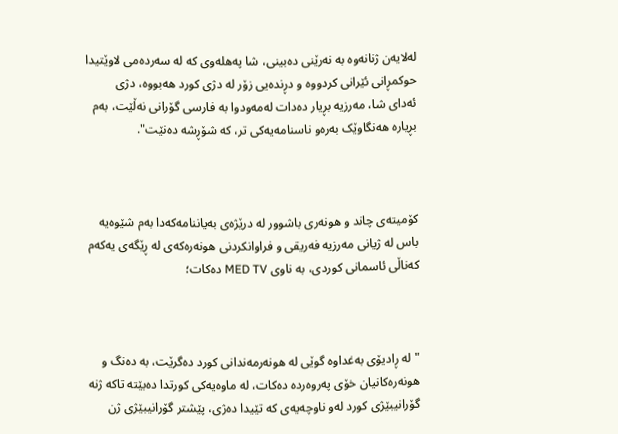لەلایەن ژنانەوە بە نەرێنی دەبینی، شا پەهلەوی کە لە سەردەمی لاوێتیدا حوکمڕانی ئێرانی کردووە و دڕندەیی زۆر لە دژی کورد هەبووە، دژی ئەدای شا، مەرزیە بڕیار دەدات لەمەودوا بە فارسی گۆرانی نەڵێت، بەم بڕیارە هەنگاوێک بەرەو ناسنامەیەکی تر، کە شۆڕشە دەنێت".



کۆمیتەی چاند و هونەری باشوور لە درێژەی بەیاننامەکەدا بەم شێوەیە باس لە ژیانی مەرزیە فەریقی و فراوانکردنی هونەرەکەی لە ڕێگەی یەکەم کەناڵی ئاسمانی کوردی، بە ناوی MED TV دەکات؛



"لە ڕادیۆی بەغداوە گوێی لە هونەرمەندانی کورد دەگرێت، بە دەنگ و هونەرەکانیان خۆی پەروەردە دەکات، لە ماوەیەکی کورتدا دەبێتە تاکە ژنە گۆرانیبێژی کورد لەو ناوچەیەی کە تێیدا دەژی، پێشتر گۆرانیبێژی ژن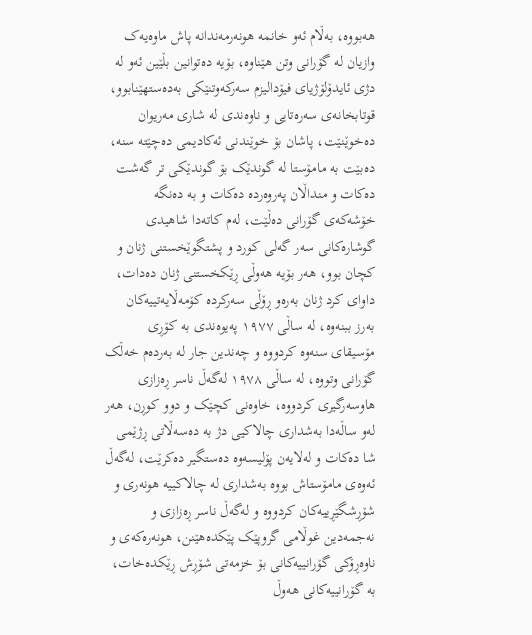هەبووە، بەڵام ئەو خانمە هونەرمەندانە پاش ماوەیەک وازیان لە گۆرانی وتن هێناوە، بۆیە دەتوانین بڵێین ئەو لە دژی ئایدۆلۆژیای فیۆدالیزم سەرکەوتنێکی بەدەستهێنابوو، قوتابخانەی سەرەتایی و ناوەندی لە شاری مەریوان دەخوێنێت، پاشان بۆ خوێندنی ئەکادیمی دەچێتە سنە،  دەبێت بە مامۆستا لە گوندێک بۆ گوندێکی تر گەشت دەکات و منداڵان پەروەردە دەکات و بە دەنگە خۆشەکەی گۆرانی دەڵێت، لەم کاتەدا شاهیدی گوشارەکانی سەر گەلی کورد و پشتگوێخستنی ژنان و کچان بوو، هەر بۆیە هەوڵی ڕێکخستنی ژنان دەدات، داوای کرد ژنان بەرەو ڕۆڵی سەرکردە کۆمەڵایەتییەکان بەرز ببنەوە، لە ساڵی ١٩٧٧ پەیوەندی بە کۆڕی مۆسیقای سنەوە کردووە و چەندین جار لە بەردەم خەڵک گۆرانی وتووە، لە ساڵی ١٩٧٨ لەگەڵ ناسر ڕەزازی هاوسەرگیری کردووە، خاوەنی کچێک و دوو کوڕن، هەر لەو ساڵەدا بەشداری چالاکیی دژ بە دەسەڵاتی ڕژێمی شا دەکات و لەلایەن پۆلیسەوە دەستگیر دەکرێت، لەگەڵ ئەوەی مامۆستاش بووە بەشداری لە چالاکییە هونەری و شۆڕشگێڕییەکان کردووە و لەگەڵ ناسر ڕەزازی و نەجمەدین غوڵامی گروپێک پێکدەهێنن، هونەرەکەی و ناوەڕۆکی گۆرانییەکانی بۆ خزمەتی شۆڕش ڕێکدەخات، بە گۆرانییەکانی هەوڵ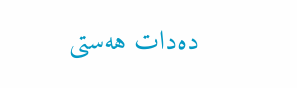دەدات هەستی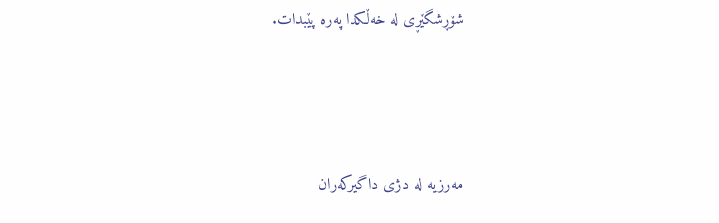شۆڕشگێڕی لە خەڵکدا پەرە پێبدات.



مەرزیە لە دژی داگیرکەران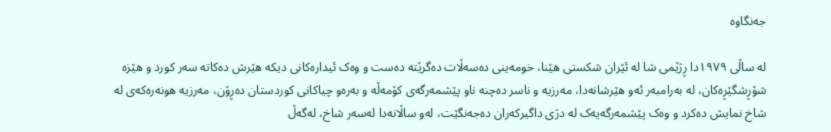جەنگاوە

لە ساڵی ١٩٧٩دا ڕژێمی شا لە ئێران شکستی هێنا، خومەینی دەسەڵات دەگرێتە دەست و وەک ئیدارەکانی دیکە هێرش دەکاتە سەر کورد و هێزە شۆڕشگێڕەکان، لە بەرامبەر ئەو هێرشانەدا، مەرزیە و ناسر دەچنە ناو پێشمەرگەی کۆمەڵە و بەرەو چیاکانی کوردستان دەڕۆن، مەرزیە هونەرەکەی لە شاخ نمایش دەکرد و وەک پێشمەرگەیەک لە دژی داگیرکەران دەجەنگێت، لەو ساڵانەدا لەسەر شاخ، لەگەڵ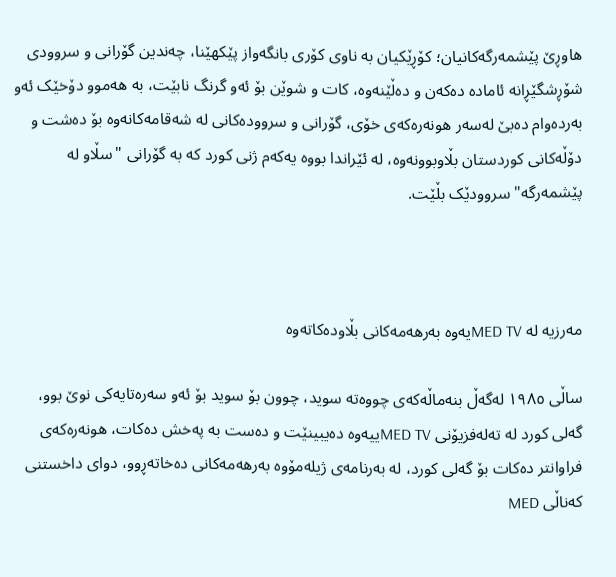هاوڕێ پێشمەرگەکانیان؛ کۆڕێکیان بە ناوی کۆری بانگەواز پێکهێنا، چەندین گۆرانی و سروودی شۆڕشگێڕانە ئامادە دەکەن و دەڵێنەوە، کات و شوێن بۆ ئەو گرنگ نابێت، بە هەموو دۆخێک ئەو بەردەوام دەبێ لەسەر هونەرەکەی خۆی، گۆرانی و سروودەکانی لە شەقامەکانەوە بۆ دەشت و دۆڵەکانی کوردستان بڵاوبوونەوە، لە ئێراندا بووە یەکەم ژنی کورد کە بە گۆرانی "سڵاو لە پێشمەرگە" سروودێک بڵێت.



مەرزیە لە MED TVیەوە بەرهەمەکانی بڵاودەکاتەوە

ساڵی ١٩٨٥ لەگەڵ بنەماڵەکەی چووەتە سوید، چوون بۆ سوید بۆ ئەو سەرەتایەکی نوێ بوو، گەلی کورد لە تەلەفزیۆنی MED TVییەوە دەیبینێت و دەست بە پەخش دەکات، هونەرەکەی فراوانتر دەکات بۆ گەلی کورد، لە بەرنامەی ژیلەمۆوە بەرهەمەکانی دەخاتەڕوو، دوای داخستنی کەناڵی MED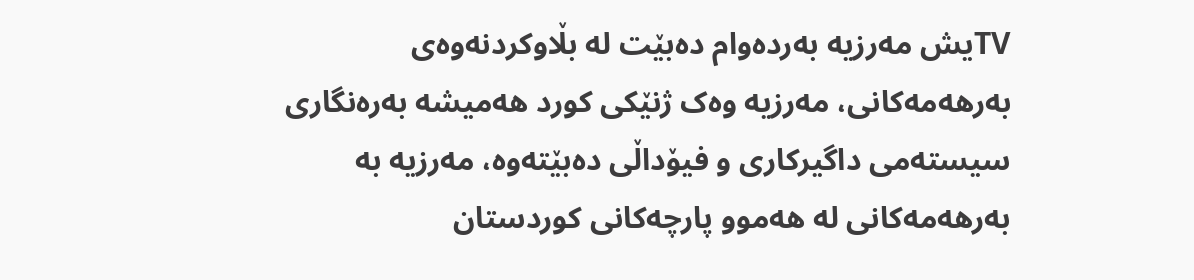TVیش مەرزیە بەردەوام دەبێت لە بڵاوکردنەوەی بەرهەمەکانی، مەرزیە وەک ژنێکی کورد هەمیشە بەرەنگاری سیستەمی داگیرکاری و فیۆداڵی دەبێتەوە، مەرزیە بە بەرهەمەکانی لە هەموو پارچەکانی کوردستان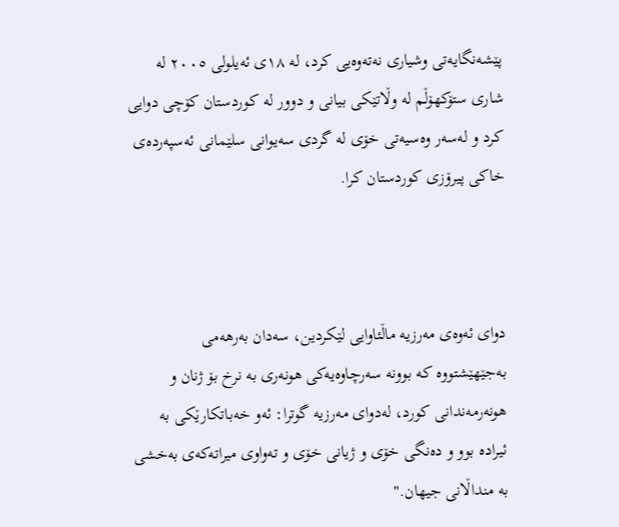پێشەنگایەتی وشیاری نەتەوەیی کرد، لە ١٨ی ئەیلولی ٢٠٠٥ لە شاری ستۆکهۆڵم لە وڵاتێکی بیانی و دوور لە کوردستان کۆچی دوایی کرد و لەسەر وەسیەتی خۆی لە گردی سەیوانی سلێمانی ئەسپەردەی خاکی پیرۆزی کوردستان کرا.



دوای ئەوەی مەرزیە ماڵئاوایی لێکردین، سەدان بەرهەمی بەجێهێشتووە کە بوونە سەرچاوەیەکی هونەری بە نرخ بۆ ژنان و هونەرمەندانی کورد، لەدوای مەرزیە گوترا: ئەو خەباتکارێکی بە ئیرادە بوو و دەنگی خۆی و ژیانی خۆی و تەواوی میراتەکەی بەخشی بە منداڵانی جیهان."